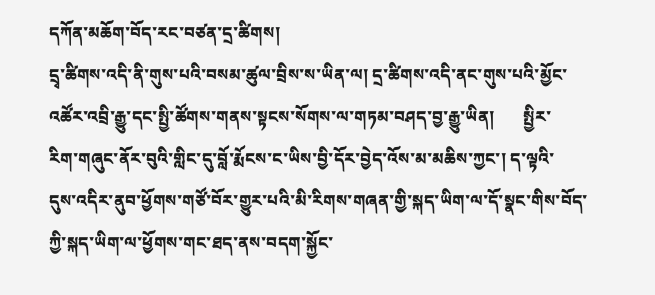དཀོན་མཆོག་བོད་རང་བཙན་དྲ་ཚིགས།
དྲྭ་ཚིགས་འདི་ནི་གུས་པའི་བསམ་ཚུལ་བྲིས་ས་ཡིན་ལ། དྲ་ཚིགས་འདི་ནང་གུས་པའི་མྱོང་
འཚོར་འབྲི་རྒྱུ་དང་སྤྱི་ཚོགས་གནས་སྟངས་སོགས་ལ་གཏམ་བཤད་བྱ་རྒྱུ་ཡིན།       སྤྱིར་
རིག་གཞུང་ནོར་བུའི་གླིང་དུ་བློ་རྨོངས་ང་ཡིས་བྱི་དོར་བྱེད་འོས་མ་མཆིས་ཀྱང་། ད་ལྟའི་
དུས་འདིར་ནུབ་ཕྱོགས་གཙོ་བོར་གྱུར་པའི་མི་རིགས་གཞན་གྱི་སྐད་ཡིག་ལ་དོ་སྣང་གིས་བོད་
ཀྱི་སྐད་ཡིག་ལ་ཕྱོགས་གང་ཐད་ནས་བདག་སྐྱོང་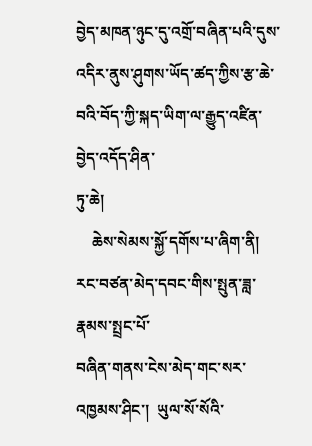བྱེད་མཁན་ཉུང་དུ་འགྲོ་བཞིན་པའི་དུས་
འདིར་ནུས་ཤུགས་ཡོད་ཚད་ཀྱིས་རྩ་ཆེ་བའི་བོད་ཀྱི་སྐད་ཡིག་ལ་རྒྱུད་འཛིན་བྱེད་འདོད་ཤིན་
ཏུ་ཆེ།
    ཆེས་སེམས་སྐྱོ་དགོས་པ་ཞིག་ནི། རང་བཙན་མེད་དབང་གིས་སྤུན་ཟླ་རྣམས་སྤྲང་པོ་
བཞིན་གནས་ངེས་མེད་གང་སར་འཁྱམས་ཤིང་།  ཡུལ་སོ་སོའི་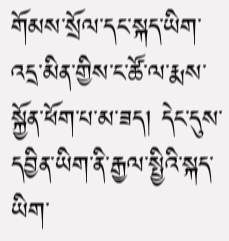གོམས་སྲོལ་དང་སྐད་ཡིག་
འདྲ་མིན་གྱིས་ང་ཚོ་ལ་རྨས་སྐྱོན་ཕོག་པ་མ་ཟད། དེང་དུས་དབྱིན་ཡིག་ནི་རྒྱལ་སྤྱིའི་སྐད་
ཡིག་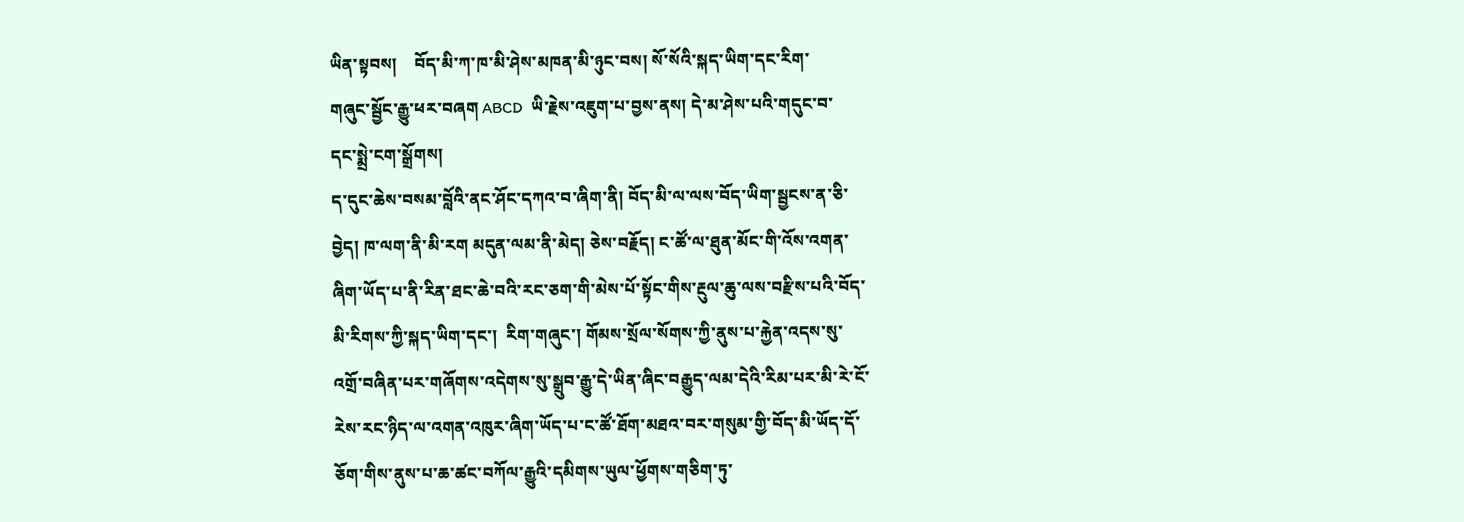ཡིན་སྟབས།    བོད་མི་ཀ་ཁ་མི་ཤེས་མཁན་མི་ཉུང་བས། སོ་སོའི་སྐད་ཡིག་དང་རིག་
གཞུང་སྦྱོང་རྒྱུ་ཕར་བཞག ABCD  ཡི་རྗེས་འཇུག་པ་བྱས་ནས། དེ་མ་ཤེས་པའི་གདུང་བ་
དང་སྨྲེ་ངག་སྒྲོགས།
ད་དུང་ཆེས་བསམ་བློའི་ནང་ཤོང་དཀའ་བ་ཞིག་ནི། བོད་མི་ལ་ལས་བོད་ཡིག་སྦྱངས་ན་ཅི་
བྱེད། ཁ་ལག་ནི་མི་རག མདུན་ལམ་ནི་མེད། ཅེས་བརྗོད། ང་ཚོ་ལ་ཐུན་མོང་གི་འོས་འགན་
ཞིག་ཡོད་པ་ནི་རིན་ཐང་ཆེ་བའི་རང་ཅག་གི་མེས་པོ་སྟོང་གིས་རྔུལ་ཆུ་ལས་བརྫིས་པའི་བོད་
མི་རིགས་ཀྱི་སྐད་ཡིག་དང་།  རིག་གཞུང་། གོམས་སྲོལ་སོགས་ཀྱི་ནུས་པ་རྐྱེན་འདས་སུ་
འགྲོ་བཞིན་པར་གཞོགས་འདེགས་སུ་སྒྲུབ་རྒྱུ་དེ་ཡིན་ཞིང་བརྒྱུད་ལམ་དེའི་རིམ་པར་མི་རེ་ངོ་
རེས་རང་ཉིད་ལ་འགན་འཁུར་ཞིག་ཡོད་པ་ང་ཚོ་ཐོག་མཐའ་བར་གསུམ་གྱི་བོད་མི་ཡོད་དོ་
ཅོག་གིས་ནུས་པ་ཆ་ཚང་བཀོལ་རྒྱུའི་དམིགས་ཡུལ་ཕྱོགས་གཅིག་ཏུ་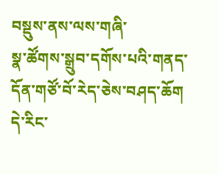བསྡུས་ནས་ལས་གཞི་
སྣ་ཚོགས་སྒྲུབ་དགོས་པའི་གནད་དོན་གཙོ་བོ་རེད་ཅེས་བཤད་ཆོག    དེ་རིང་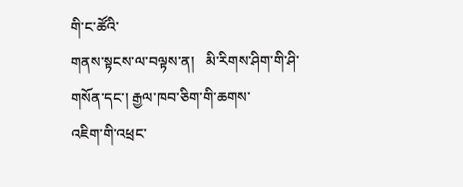གི་ང་ཚོའི་
གནས་སྟངས་ལ་བལྟས་ན།   མི་རིགས་ཤིག་གི་ཤི་གསོན་དང་། རྒྱལ་ཁབ་ཅིག་གི་ཆགས་
འཇིག་གི་འཕྲང་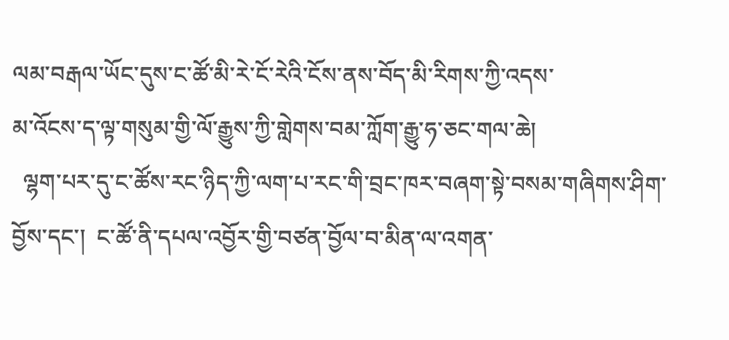ལམ་བརྒལ་ཡོང་དུས་ང་ཚོ་མི་རེ་ངོ་རེའི་ངོས་ནས་བོད་མི་རིགས་ཀྱི་འདས་
མ་འོངས་ད་ལྟ་གསུམ་གྱི་ལོ་རྒྱུས་ཀྱི་གླེགས་བམ་ཀློག་རྒྱུ་ཧ་ཅང་གལ་ཆེ།
  ལྷག་པར་དུ་ང་ཚོས་རང་ཉིད་ཀྱི་ལག་པ་རང་གི་བྲང་ཁར་བཞག་སྟེ་བསམ་གཞིགས་ཤིག་
བྱོས་དང་།  ང་ཚོ་ནི་དཔལ་འབྱོར་གྱི་བཙན་བྱོལ་བ་མིན་ལ་འགན་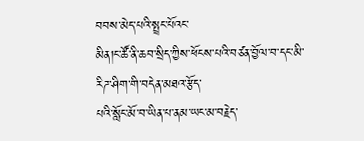བབས་མེད་པའི་སྤྲང་པོའང་
མིན།ང་ཚོ་ནི་ཆབ་སྲིད་ཀྱིས་ཕོངས་པའི་བཙན་བྱོལ་བ་དང་མི་རིཌ་ཤིག་གི་བདེན་མཐའ་རྩོད་
པའི་སློང་མོ་བ་ཡིན་པ་ནམ་ཡང་མ་བརྗེད་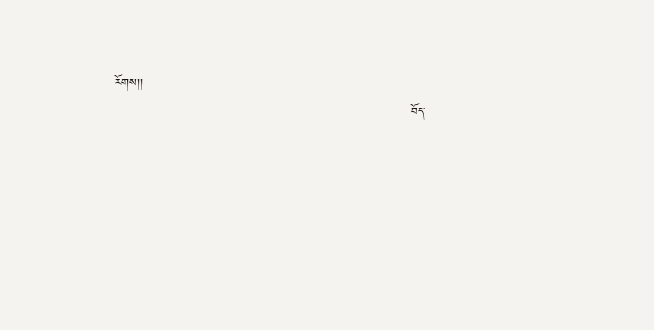རོགས།།
                                                                        བོད་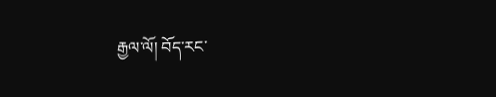རྒྱལ་ལོ། བོད་རང་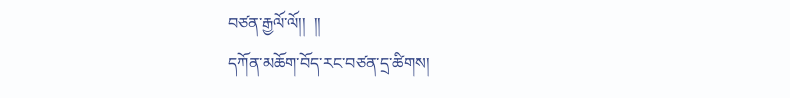བཙན་རྒྱལོ་ལོ།།  །།
དཀོན་མཆོག་བོད་རང་བཙན་དྲ་ཚིགས།